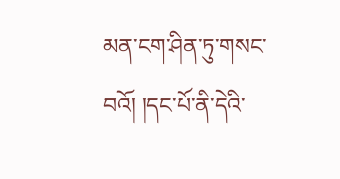མན་ངག་ཤིན་ཏུ་གསང་བའོ། །དང་པོ་ནི་དེའི་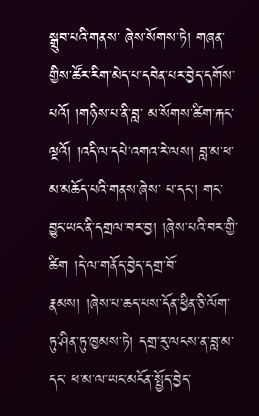སྒྲུབ་པའི་གནས་ ཞེས་སོགས་ཏེ། གཞན་གྱིས་ཚོར་རིག་མེད་པ་དབེན་པར་བྱེད་དགོས་པའོ། །གཉིས་པ་ནི་བླ་ མ་སོགས་ཚིག་རྐང་ལྔའོ། །འདི་ལ་དཔེ་འགའ་རེ་ལས། བླ་མ་ཕ་མ་མཆོད་པའི་གནས་ཞེས་ པ་དང་། གང་བྱུང་ཡང་ནི་དགྲལ་བར་བྱ། །ཞེས་པའི་བར་གྱི་ཚིག །དེ་ལ་གནོད་བྱེད་དགྲ་བོ་ རྣམས། །ཞེས་པ་ཆད་པས་དོན་ཕྱིན་ཅི་ལོག་ཏུ་ཤིན་ཏུ་ཁྱམས་ཏེ། དགྲ་རུ་ལངས་ན་བླ་མ་དང་ ཕ་མ་ལ་ཡང་མངོན་སྤྱོད་བྱེད་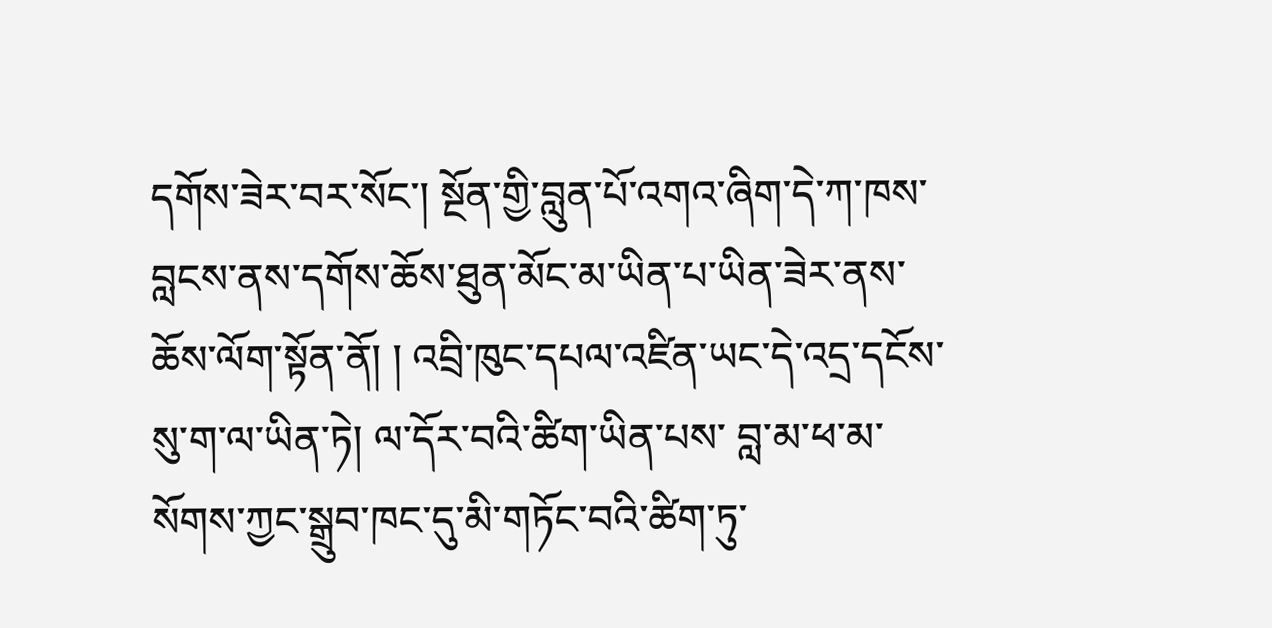དགོས་ཟེར་བར་སོང་། སྔོན་གྱི་བླུན་པོ་འགའ་ཞིག་དེ་ཀ་ཁས་ བླངས་ནས་དགོས་ཆོས་ཐུན་མོང་མ་ཡིན་པ་ཡིན་ཟེར་ནས་ཆོས་ལོག་སྟོན་ནོ། ། འབྲི་ཁུང་དཔལ་འཛིན་ཡང་དེ་འདྲ་དངོས་སུ་ག་ལ་ཡིན་ཏེ། ལ་དོར་བའི་ཚིག་ཡིན་པས་ བླ་མ་ཕ་མ་སོགས་ཀྱང་སྒྲུབ་ཁང་དུ་མི་གཏོང་བའི་ཚིག་ཏུ་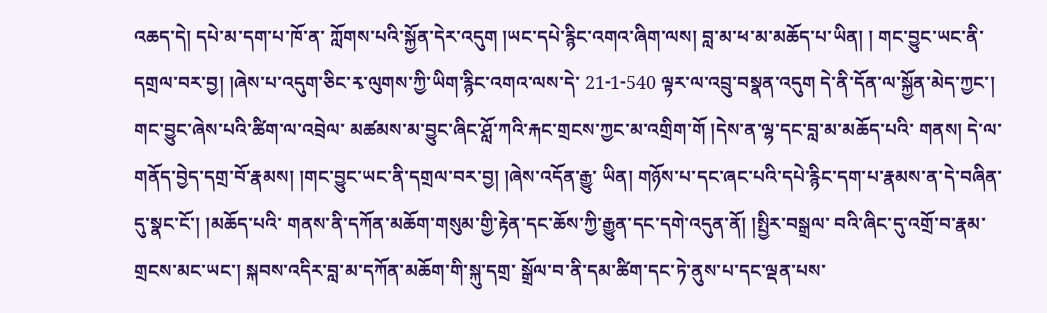འཆད་དེ། དཔེ་མ་དག་པ་ཁོ་ན་ ཀློགས་པའི་སྐྱོན་དེར་འདུག །ཡང་དཔེ་རྙིང་འགའ་ཞིག་ལས། བླ་མ་ཕ་མ་མཆོད་པ་ཡིན། ། གང་བྱུང་ཡང་ནི་དགྲལ་བར་བྱ། །ཞེས་པ་འདུག་ཅིང་རྭ་ལུགས་ཀྱི་ཡིག་རྙིང་འགའ་ལས་དེ་ 21-1-540 ལྟར་ལ་འབྲུ་བསྣན་འདུག དེ་ནི་དོན་ལ་སྐྱོན་མེད་ཀྱང་། གང་བྱུང་ཞེས་པའི་ཚིག་ལ་འབྲེལ་ མཚམས་མ་བྱུང་ཞིང་ཤློ་ཀའི་རྐང་གྲངས་ཀྱང་མ་འགྲིག་གོ །དེས་ན་ལྷ་དང་བླ་མ་མཆོད་པའི་ གནས། དེ་ལ་གནོད་བྱེད་དགྲ་བོ་རྣམས། །གང་བྱུང་ཡང་ནི་དགྲལ་བར་བྱ། །ཞེས་འདོན་རྒྱུ་ ཡིན། གཉོས་པ་དང་ཞང་པའི་དཔེ་རྙིང་དག་པ་རྣམས་ན་དེ་བཞིན་དུ་སྣང་ངོ་། །མཆོད་པའི་ གནས་ནི་དཀོན་མཆོག་གསུམ་གྱི་རྟེན་དང་ཆོས་ཀྱི་རྒྱུན་དང་དགེ་འདུན་ནོ། །སྤྱིར་བསྒྲལ་ བའི་ཞིང་དུ་འགྲོ་བ་རྣམ་གྲངས་མང་ཡང་། སྐབས་འདིར་བླ་མ་དཀོན་མཆོག་གི་སྐུ་དགྲ་ སྒྲོལ་བ་ནི་དམ་ཚིག་དང་ཏེ་ནུས་པ་དང་ལྡན་པས་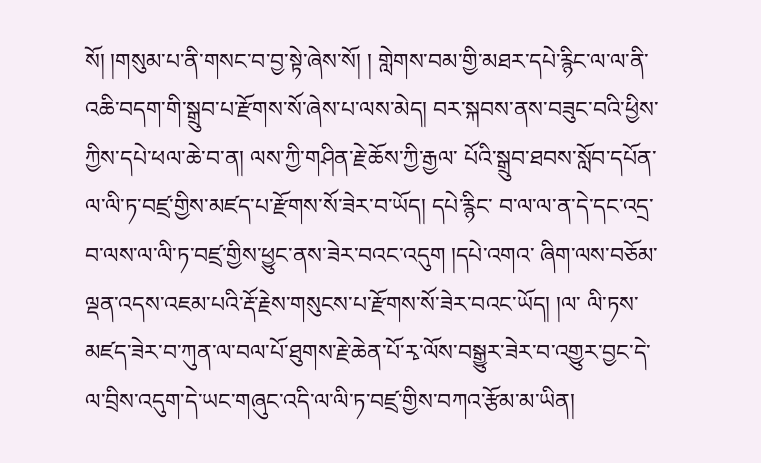སོ། །གསུམ་པ་ནི་གསང་བ་བྱ་སྟེ་ཞེས་སོ། ། གླེགས་བམ་གྱི་མཐར་དཔེ་རྙིང་ལ་ལ་ནི་འཆི་བདག་གི་སྒྲུབ་པ་རྫོགས་སོ་ཞེས་པ་ལས་མེད། བར་སྐབས་ནས་བཟུང་བའི་ཕྱིས་ཀྱིས་དཔེ་ཕལ་ཆེ་བ་ན། ལས་ཀྱི་གཤིན་རྗེ་ཆོས་ཀྱི་རྒྱལ་ པོའི་སྒྲུབ་ཐབས་སློབ་དཔོན་ལ་ལི་ཏ་བཛྲ་གྱིས་མཛད་པ་རྫོགས་སོ་ཟེར་བ་ཡོད། དཔེ་རྙིང་ བ་ལ་ལ་ན་དེ་དང་འདྲ་བ་ལས་ལ་ལི་ཏ་བཛྲ་གྱིས་ཕྱུང་ནས་ཟེར་བའང་འདུག །དཔེ་འགའ་ ཞིག་ལས་བཅོམ་ལྡན་འདས་འཇམ་པའི་རྡོ་རྗེས་གསུངས་པ་རྫོགས་སོ་ཟེར་བའང་ཡོད། །ལ་ ལི་ཏས་མཛད་ཟེར་བ་ཀུན་ལ་བལ་པོ་ཐུགས་རྗེ་ཆེན་པོ་རྭ་ལོས་བསྒྱུར་ཟེར་བ་འགྱུར་བྱང་དེ་ ལ་བྲིས་འདུག་དེ་ཡང་གཞུང་འདི་ལ་ལི་ཏ་བཛྲ་གྱིས་བཀའ་རྩོམ་མ་ཡིན།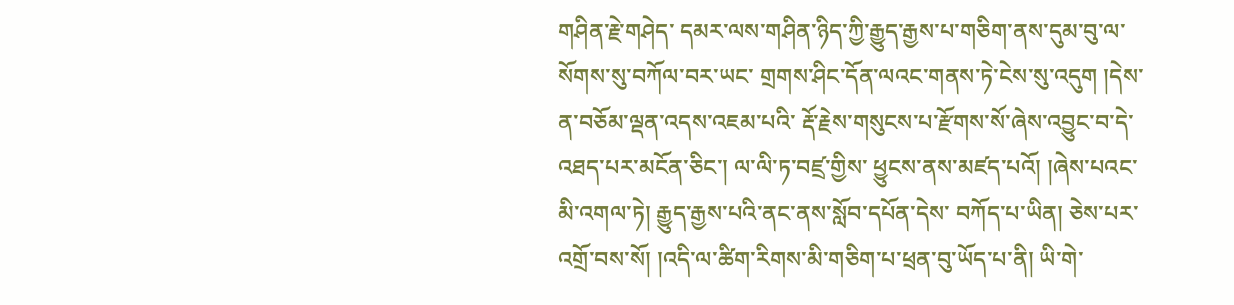གཤིན་རྗེ་གཤེད་ དམར་ལས་གཤིན་ཉིད་ཀྱི་རྒྱུད་རྒྱས་པ་གཅིག་ནས་དུམ་བུ་ལ་སོགས་སུ་བཀོལ་བར་ཡང་ གྲགས་ཤིང་དོན་ལའང་གནས་ཏེ་ངེས་སུ་འདུག །དེས་ན་བཅོམ་ལྡན་འདས་འཇམ་པའི་ རྡོ་རྗེས་གསུངས་པ་རྫོགས་སོ་ཞེས་འབྱུང་བ་དེ་འཐད་པར་མངོན་ཅིང་། ལ་ལི་ཏ་བཛྲ་གྱིས་ ཕྱུངས་ནས་མཛད་པའོ། །ཞེས་པའང་མི་འགལ་ཏེ། རྒྱུད་རྒྱས་པའི་ནང་ནས་སློབ་དཔོན་དེས་ བཀོད་པ་ཡིན། ཅེས་པར་འགྲོ་བས་སོ། །འདི་ལ་ཚིག་རིགས་མི་གཅིག་པ་ཕྲན་བུ་ཡོད་པ་ནི། ཡི་གེ་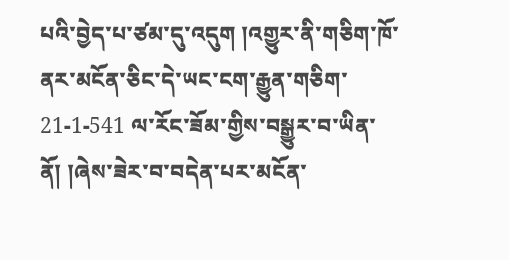པའི་བྱེད་པ་ཙམ་དུ་འདུག །འགྱུར་ནི་གཅིག་ཁོ་ནར་མངོན་ཅིང་དེ་ཡང་ངག་རྒྱུན་གཅིག་ 21-1-541 ལ་རོང་ཟོམ་གྱིས་བསྒྱུར་བ་ཡིན་ནོ། །ཞེས་ཟེར་བ་བདེན་པར་མངོན་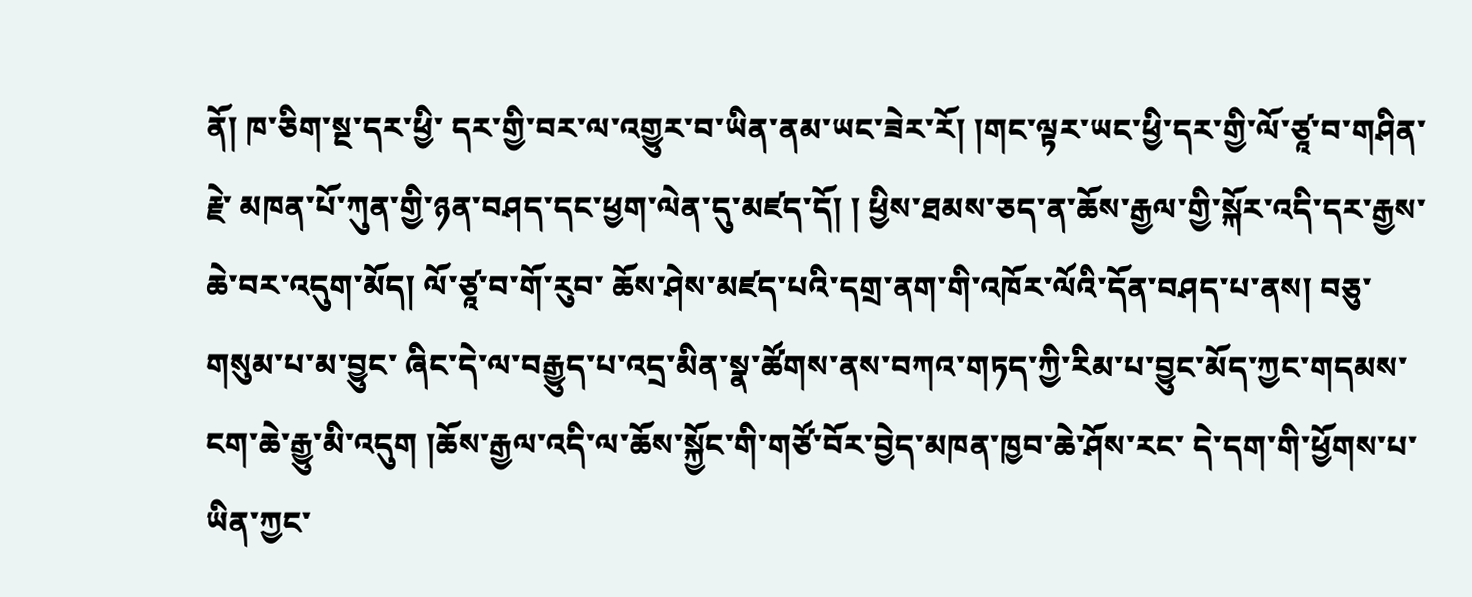ནོ། ཁ་ཅིག་སྔ་དར་ཕྱི་ དར་གྱི་བར་ལ་འགྱུར་བ་ཡིན་ནམ་ཡང་ཟེར་རོ། །གང་ལྟར་ཡང་ཕྱི་དར་གྱི་ལོ་ཙཱ་བ་གཤིན་རྗེ་ མཁན་པོ་ཀུན་གྱི་ཉན་བཤད་དང་ཕྱག་ལེན་དུ་མཛད་དོ། ། ཕྱིས་ཐམས་ཅད་ན་ཆོས་རྒྱལ་གྱི་སྐོར་འདི་དར་རྒྱས་ཆེ་བར་འདུག་མོད། ལོ་ཙཱ་བ་གོ་རུབ་ ཆོས་ཤེས་མཛད་པའི་དགྲ་ནག་གི་འཁོར་ལོའི་དོན་བཤད་པ་ནས། བཅུ་གསུམ་པ་མ་བྱུང་ ཞིང་དེ་ལ་བརྒྱུད་པ་འདྲ་མིན་སྣ་ཚོགས་ནས་བཀའ་གཏད་ཀྱི་རིམ་པ་བྱུང་མོད་ཀྱང་གདམས་ ངག་ཆེ་རྒྱུ་མི་འདུག །ཆོས་རྒྱལ་འདི་ལ་ཆོས་སྐྱོང་གི་གཙོ་བོར་བྱེད་མཁན་ཁྱབ་ཆེ་ཤོས་རང་ དེ་དག་གི་ཕྱོགས་པ་ཡིན་ཀྱང་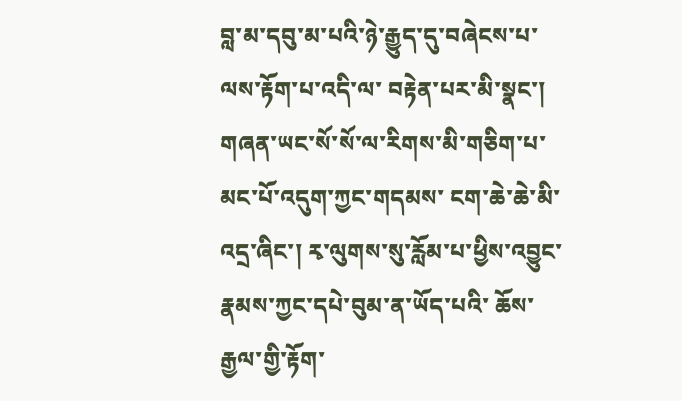བླ་མ་དབུ་མ་པའི་ཉེ་རྒྱུད་དུ་བཞེངས་པ་ལས་རྟོག་པ་འདི་ལ་ བརྟེན་པར་མི་སྣང་། གཞན་ཡང་སོ་སོ་ལ་རིགས་མི་གཅིག་པ་མང་པོ་འདུག་ཀྱང་གདམས་ ངག་ཆེ་ཆེ་མི་འདྲ་ཞིང་། རྭ་ལུགས་སུ་རློམ་པ་ཕྱིས་འབྱུང་རྣམས་ཀྱང་དཔེ་བུམ་ན་ཡོད་པའི་ ཆོས་རྒྱལ་གྱི་རྟོག་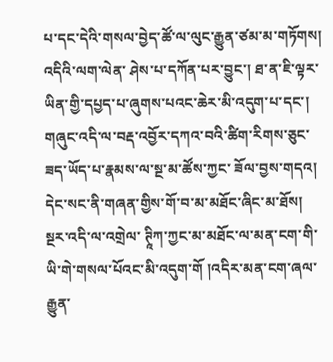པ་དང་དེའི་གསལ་བྱེད་ཚོ་ལ་ལུང་རྒྱུན་ཙམ་མ་གཏོགས། འདིའི་ལག་ལེན་ ཤེས་པ་དཀོན་པར་བྱུང་། ཐ་ན་ཇི་ལྟར་ཡིན་གྱི་དཔྱད་པ་ཞུགས་པའང་ཆེར་མི་འདུག་པ་དང་། གཞུང་འདི་ལ་བརྡ་འབྱོར་དཀའ་བའི་ཚིག་རིགས་ཅུང་ཟད་ཡོད་པ་རྣམས་ལ་སྔ་མ་ཚོས་ཀྱང་ ཟོལ་བྱས་གདའ། དེང་སང་ནི་གཞན་གྱིས་གོ་བ་མ་མཐོང་ཞིང་མ་ཐོས། སྔར་འདི་ལ་འགྲེལ་ ཊཱིཀ་ཀྱང་མ་མཐོང་ལ་མན་ངག་གི་ཡི་གེ་གསལ་པོའང་མི་འདུག་གོ །འདིར་མན་ངག་ཞལ་ རྒྱུན་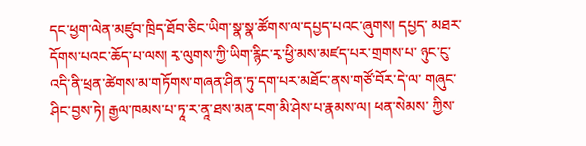དང་ཕྱག་ལེན་མཛུབ་ཁྲིད་ཐོབ་ཅིང་ཡིག་སྣ་སྣ་ཚོགས་ལ་དཔྱད་པའང་ཞུགས། དཔྱད་ མཐར་དོགས་པའང་ཆོད་པ་ལས། རྭ་ལུགས་ཀྱི་ཡིག་རྙིང་རྭ་ཕྱི་མས་མཛད་པར་གྲགས་པ་ ཉུང་ངུ་འདི་ནི་ཕྲན་ཚེགས་མ་གཏོགས་གཞན་ཤིན་ཏུ་དག་པར་མཐོང་ནས་གཙོ་བོར་དེ་ལ་ གཞུང་ཤིང་བྱས་ཏེ། རྒྱལ་ཁམས་པ་ཏཱ་ར་ནཱ་ཐས་མན་ངག་མི་ཤེས་པ་རྣམས་ལ། ཕན་སེམས་ ཀྱིས་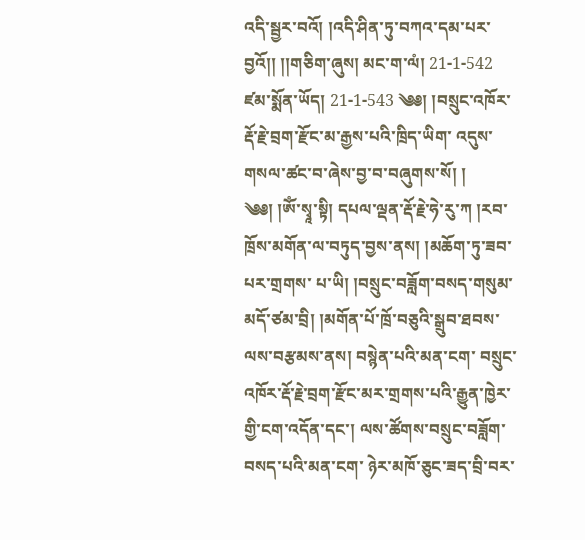འདི་སྦྱར་བའོ། །འདི་ཤིན་ཏུ་བཀའ་དམ་པར་བྱའོ།། །།གཅིག་ཞུས། མང་ག་ལཾ། 21-1-542 ཛམ་སྨོན་ཡོད། 21-1-543 ༄༅། །བསྲུང་འཁོར་རྡོ་རྗེ་བྲག་རྫོང་མ་རྒྱས་པའི་ཁྲིད་ཡིག་ འདུས་གསལ་ཚང་བ་ཞེས་བྱ་བ་བཞུགས་སོ། ། ༄༅། །ༀ་སྭཱ་སྟི། དཔལ་ལྡན་རྡོ་རྗེ་ཧེ་རུ་ཀ །རབ་ཁྲོས་མགོན་ལ་བཏུད་བྱས་ནས། །མཆོག་ཏུ་ཟབ་པར་གྲགས་ པ་ཡི། །བསྲུང་བཟློག་བསད་གསུམ་མདོ་ཙམ་བྲི། །མགོན་པོ་ཁྲོ་བཅུའི་སྒྲུབ་ཐབས་ལས་བརྩམས་ནས། བསྙེན་པའི་མན་ངག་ བསྲུང་འཁོར་རྡོ་རྗེ་བྲག་རྫོང་མར་གྲགས་པའི་རྒྱུན་ཁྱེར་གྱི་ངག་འདོན་དང་། ལས་ཚོགས་བསྲུང་བཟློག་བསད་པའི་མན་ངག་ ཉེར་མཁོ་ཅུང་ཟད་བྲི་བར་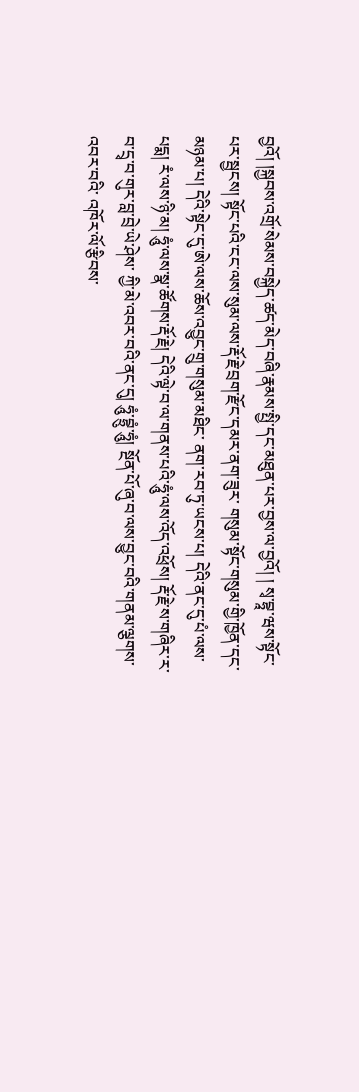བྱའོ། །སྐྱབས་འགྲོ་སེམས་བསྐྱེད་ཚད་མེད་བཞི་རྣམས་སྤྱི་དང་མཐུན་པར་བྱས་ལ་བྱའོ། ། སྭ་བྷཱ་ཝས་སྟོང་པར་སྦྱངས། སྟོང་པའི་ངང་ལས་སུམ་ལས་རྡོ་རྗེ་བྲག་རྫོང་དམར་ནག་ཟུར་ གསུམ་སྟོང་གསུམ་གྱི་ཁྱོན་དང་མཉམ་པ། དེའི་སྟེང་དུ་ཨེ་ལས་ཆོས་འབྱུང་གྲུ་གསུམ་མཐིང་ ནག་རབ་ཏུ་ཡངས་པ། དེའི་ནང་དུ་པཾ་ལས་པདྨ། རཾ་ལས་ཉི་མ། ཧཱུཾ་ལས་སྣ་ཚོགས་རྡོ་རྗེ། དེའི་ལྟེ་བ་ལ་གནས་པའི་ཧཱུཾ་ལས་འོད་འཕྲོས། རྡོ་རྗེ་ས་གཞིར་ར་བ་དྲྭ་བ་གུར་བླ་བྲེ་ཡེ་ཤེས་ ཀྱི་མེ་འབར་བའི་ནང་དུ། ཧཱུཾ་བྷྲུཾ་ཧཱུཾ། སྔོན་པོ་ཞུ་བ་ལས་བྱུང་བའི་གནམ་ལྕགས་འབར་བའི་ འཁོར་ལོ་རྩིབས་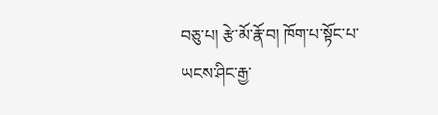བཅུ་པ། རྩེ་མོ་རྣོ་བ། ཁོག་པ་སྟོང་པ་ཡངས་ཤིང་རྒྱ་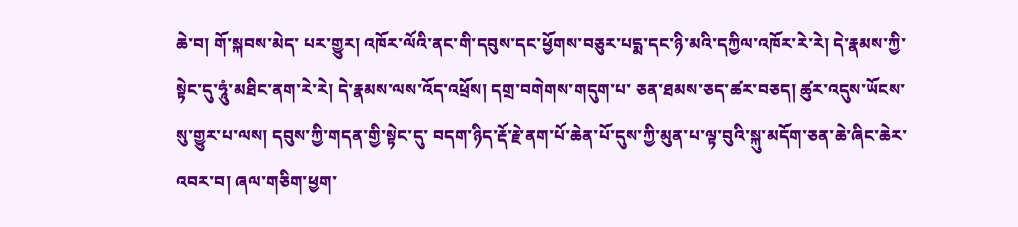ཆེ་བ། གོ་སྐབས་མེད་ པར་གྱུར། འཁོར་ལོའི་ནང་གི་དབུས་དང་ཕྱོགས་བཅུར་པདྨ་དང་ཉི་མའི་དཀྱིལ་འཁོར་རེ་རེ། དེ་རྣམས་ཀྱི་སྟེང་དུ་ཧཱུཾ་མཐིང་ནག་རེ་རེ། དེ་རྣམས་ལས་འོད་འཕྲོས། དགྲ་བགེགས་གདུག་པ་ ཅན་ཐམས་ཅད་ཚར་བཅད། ཚུར་འདུས་ཡོངས་སུ་གྱུར་པ་ལས། དབུས་ཀྱི་གདན་གྱི་སྟེང་དུ་ བདག་ཉིད་རྡོ་རྗེ་ནག་པོ་ཆེན་པོ་དུས་ཀྱི་མུན་པ་ལྟ་བུའི་སྐུ་མདོག་ཅན་ཆེ་ཞིང་ཆེར་འབར་བ། ཞལ་གཅིག་ཕྱག་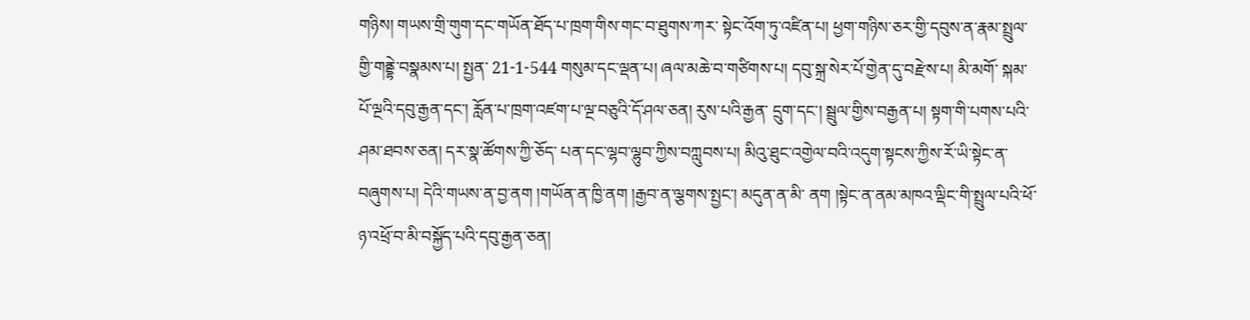གཉིས། གཡས་གྲི་གུག་དང་གཡོན་ཐོད་པ་ཁྲག་གིས་གང་བ་ཐུགས་ཀར་ སྟེང་འོག་ཏུ་འཛིན་པ། ཕྱག་གཉིས་ཅར་གྱི་དབུས་ན་རྣམ་སྤྲུལ་གྱི་གནྡྷེ་བསྣམས་པ། སྤྱན་ 21-1-544 གསུམ་དང་ལྡན་པ། ཞལ་མཆེ་བ་གཙིགས་པ། དབུ་སྐྲ་སེར་པོ་གྱེན་དུ་བརྫེས་པ། མི་མགོ་ སྐམ་པོ་ལྔའི་དབུ་རྒྱན་དང་། རློན་པ་ཁྲག་འཛག་པ་ལྔ་བཅུའི་དོ་ཤལ་ཅན། རུས་པའི་རྒྱན་ དྲུག་དང་། སྦྲུལ་གྱིས་བརྒྱན་པ། སྟག་གི་པགས་པའི་ཤམ་ཐབས་ཅན། དར་སྣ་ཚོགས་ཀྱི་ཅོད་ པན་དང་ལྷབ་ལྷུབ་ཀྱིས་བཀླུབས་པ། མིའུ་ཐུང་འགྱེལ་བའི་འདུག་སྟངས་ཀྱིས་རོ་ཡི་སྟེང་ན་ བཞུགས་པ། དེའི་གཡས་ན་བྱ་ནག །གཡོན་ན་ཁྱི་ནག །རྒྱབ་ན་ལྕགས་སྤྱང་། མདུན་ན་མི་ ནག །སྟེང་ན་ནམ་མཁའ་ལྡིང་གི་སྤྲུལ་པའི་ཕོ་ཉ་འཕྲོ་བ་མི་བསྐྱོད་པའི་དབུ་རྒྱན་ཅན།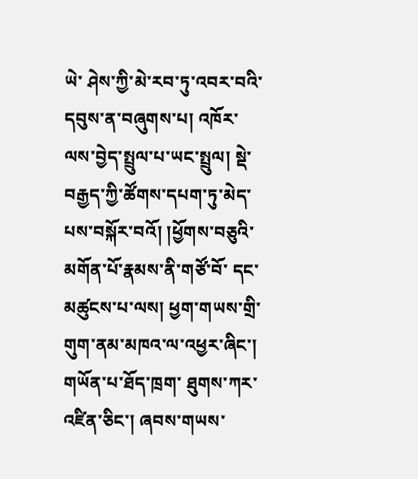ཡེ་ ཤེས་ཀྱི་མེ་རབ་ཏུ་འབར་བའི་དབུས་ན་བཞུགས་པ། འཁོར་ལས་བྱེད་སྤྲུལ་པ་ཡང་སྤྲུལ། སྡེ་ བརྒྱད་ཀྱི་ཚོགས་དཔག་ཏུ་མེད་པས་བསྐོར་བའོ། །ཕྱོགས་བཅུའི་མགོན་པོ་རྣམས་ནི་གཙོ་བོ་ དང་མཚུངས་པ་ལས། ཕྱག་གཡས་གྲི་གུག་ནམ་མཁའ་ལ་འཕྱར་ཞིང་། གཡོན་པ་ཐོད་ཁྲག་ ཐུགས་ཀར་འཛིན་ཅིང་། ཞབས་གཡས་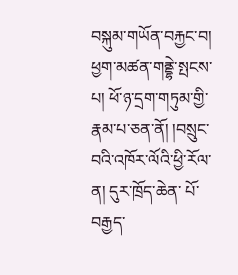བསྐུམ་གཡོན་བརྐྱང་བ། ཕྱག་མཚན་གནྡྷེ་སྤངས་ པ། ཕོ་ཉ་དྲག་གཏུམ་གྱི་རྣམ་པ་ཅན་ནོ། །བསྲུང་བའི་འཁོར་ལོའི་ཕྱི་རོལ་ན། དུར་ཁྲོད་ཆེན་ པོ་བརྒྱད་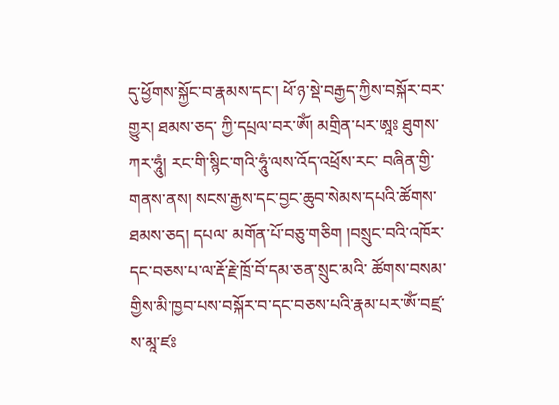དུ་ཕྱོགས་སྐྱོང་བ་རྣམས་དང་། ཕོ་ཉ་སྡེ་བརྒྱད་ཀྱིས་བསྐོར་བར་གྱུར། ཐམས་ཅད་ ཀྱི་དཔྲལ་བར་ༀ། མགྲིན་པར་ཨཱཿ ཐུགས་ཀར་ཧཱུཾ། རང་གི་སྙིང་གའི་ཧཱུཾ་ལས་འོད་འཕྲོས་རང་ བཞིན་གྱི་གནས་ནས། སངས་རྒྱས་དང་བྱང་ཆུབ་སེམས་དཔའི་ཚོགས་ཐམས་ཅད། དཔལ་ མགོན་པོ་བཅུ་གཅིག །བསྲུང་བའི་འཁོར་དང་བཅས་པ་ལ་རྡོ་རྗེ་ཁྲོ་བོ་དམ་ཅན་སྲུང་མའི་ ཚོགས་བསམ་གྱིས་མི་ཁྱབ་པས་བསྐོར་བ་དང་བཅས་པའི་རྣམ་པར་ༀ་བཛྲ་ས་མཱ་ཛཿ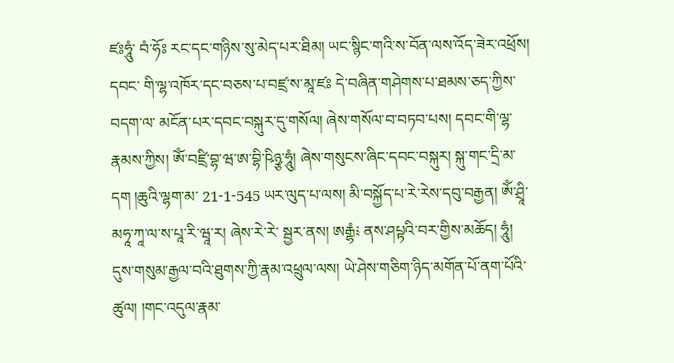ཛཿཧཱུཾ་ བཾ་ཧོཿ རང་དང་གཉིས་སུ་མེད་པར་ཐིམ། ཡང་སྙིང་གའི་ས་བོན་ལས་འོད་ཟེར་འཕྲོས། དབང་ གི་ལྷ་འཁོར་དང་བཅས་པ་བཛྲ་ས་མཱ་ཛཿ དེ་བཞིན་གཤེགས་པ་ཐམས་ཅད་ཀྱིས་བདག་ལ་ མངོན་པར་དབང་བསྐུར་དུ་གསོལ། ཞེས་གསོལ་བ་བཏབ་པས། དབང་གི་ལྷ་རྣམས་ཀྱིས། ༀ་བཛྲི་བྷ་ཝ་ཨ་བྷི་ཥིཉྩ་ཧཱུཾ། ཞེས་གསུངས་ཞིང་དབང་བསྐུར། སྐུ་གང་དྲི་མ་དག །ཆུའི་ལྷག་མ་ 21-1-545 ཡར་ལུད་པ་ལས། མི་བསྐྱོད་པ་རེ་རེས་དབུ་བརྒྱན། ༀ་ཤྲཱི་མཧཱ་ཀཱ་ལ་ས་པཱ་རི་ཝཱ་ར། ཞེས་རེ་རེ་ སྦྱར་ནས། ཨརྒྷཾ༴ ནས་ཤཔྟའི་བར་གྱིས་མཆོད། ཧཱུཾ། དུས་གསུམ་རྒྱལ་བའི་ཐུགས་ཀྱི་རྣམ་འཕྲུལ་ལས། ཡེ་ཤེས་གཅིག་ཉིད་མགོན་པོ་ནག་པོའི་ཚུལ། །གང་འདུལ་རྣམ་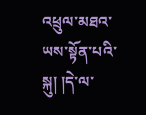འཕྲུལ་མཐའ་ཡས་སྟོན་པའི་ སྐུ། །དེ་ལ་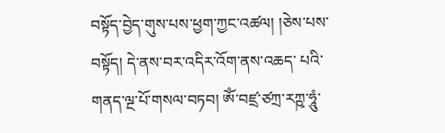བསྟོད་བྱེད་གུས་པས་ཕྱག་ཀྱང་འཚལ། །ཅེས་པས་བསྟོད། དེ་ནས་བར་འདིར་འོག་ནས་འཆད་ པའི་གནད་ལྔ་པོ་གསལ་བཏབ། ༀ་བཛྲ་ཙཀྲ་རཀྵ་ཧཱུཾ་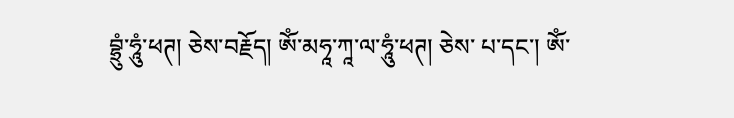བྷྲུཾ་ཧཱུཾ་ཕཊ། ཅེས་བརྗོད། ༀ་མཧཱ་ཀཱ་ལ་ཧཱུཾ་ཕཊ། ཅེས་ པ་དང་། ༀ་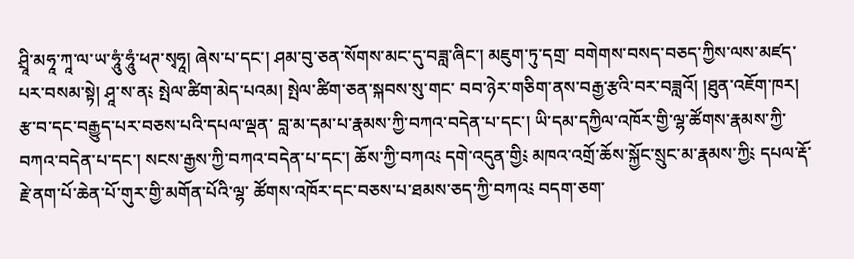ཤྲཱི་མཧཱ་ཀཱ་ལ་ཡ་ཧཱུཾ་ཧཱུཾ་ཕཊ་སྭཧཱ། ཞེས་པ་དང་། ཤམ་བུ་ཅན་སོགས་མང་དུ་བཟླ་ཞིང་། མཇུག་ཏུ་དགྲ་ བགེགས་བསད་བཅད་ཀྱིས་ལས་མཛད་པར་བསམ་སྟེ། ཤཱ་ས་ན༴ སྤེལ་ཚིག་མེད་པའམ། སྤེལ་ཚིག་ཅན་སྐབས་སུ་གང་ བབ་ཉེར་གཅིག་ནས་བརྒྱ་རྩའི་བར་བཟླའོ། །ཐུན་འཇོག་ཁར། རྩ་བ་དང་བརྒྱུད་པར་བཅས་པའི་དཔལ་ལྡན་ བླ་མ་དམ་པ་རྣམས་ཀྱི་བཀའ་བདེན་པ་དང་། ཡི་དམ་དཀྱིལ་འཁོར་གྱི་ལྷ་ཚོགས་རྣམས་ཀྱི་ བཀའ་བདེན་པ་དང་། སངས་རྒྱས་ཀྱི་བཀའ་བདེན་པ་དང་། ཆོས་ཀྱི་བཀའ༴ དགེ་འདུན་གྱི༴ མཁའ་འགྲོ་ཆོས་སྐྱོང་སྲུང་མ་རྣམས་ཀྱི༴ དཔལ་རྡོ་རྗེ་ནག་པོ་ཆེན་པོ་གུར་གྱི་མགོན་པོའི་ལྷ་ ཚོགས་འཁོར་དང་བཅས་པ་ཐམས་ཅད་ཀྱི་བཀའ༴ བདག་ཅག་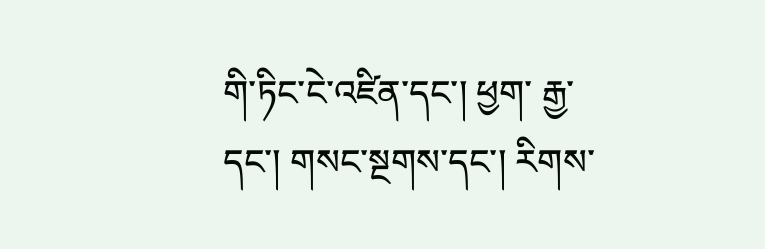གི་ཏིང་ངེ་འཛིན་དང་། ཕྱག་ རྒྱ་དང་། གསང་སྔགས་དང་། རིགས་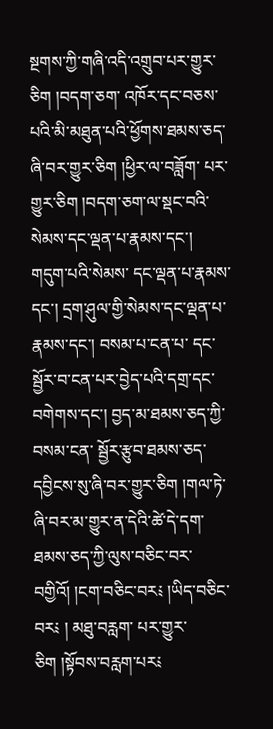སྔགས་ཀྱི་གཞི་འདི་འགྲུབ་པར་གྱུར་ཅིག །བདག་ཅག་ འཁོར་དང་བཅས་པའི་མི་མཐུན་པའི་ཕྱོགས་ཐམས་ཅད་ཞི་བར་གྱུར་ཅིག །ཕྱིར་ལ་བཟློག་ པར་གྱུར་ཅིག །བདག་ཅག་ལ་སྡང་བའི་སེམས་དང་ལྡན་པ་རྣམས་དང་། གདུག་པའི་སེམས་ དང་ལྡན་པ་རྣམས་དང་། དྲག་ཤུལ་གྱི་སེམས་དང་ལྡན་པ་རྣམས་དང་། བསམ་པ་ངན་པ་ དང་སྦྱོར་བ་ངན་པར་བྱེད་པའི་དགྲ་དང་བགེགས་དང་། བྱད་མ་ཐམས་ཅད་ཀྱི་བསམ་ངན་ སྦྱོར་རྩུབ་ཐམས་ཅད་དབྱིངས་སུ་ཞི་བར་གྱུར་ཅིག །གལ་ཏེ་ཞི་བར་མ་གྱུར་ན་དེའི་ཚེ་དེ་དག་ ཐམས་ཅད་ཀྱི་ལུས་བཅིང་བར་བགྱིའོ། །ངག་བཅིང་བར༴ །ཡིད་བཅིང་བར༴ ། མཐུ་བརླག་ པར་གྱུར་ཅིག །སྟོབས་བརླག་པར༴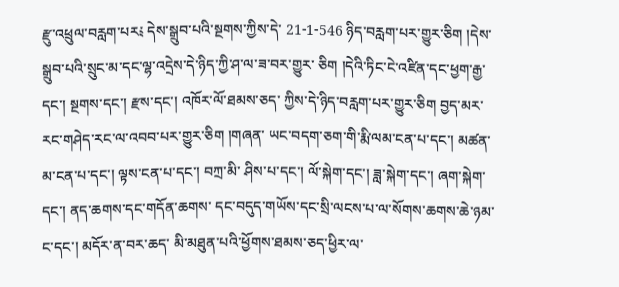རྫུ་འཕྲུལ་བརླག་པར༴ དེས་སྒྲུབ་པའི་སྔགས་ཀྱིས་དེ་ 21-1-546 ཉིད་བརླག་པར་གྱུར་ཅིག །དེས་སྒྲུབ་པའི་སྲུང་མ་དང་ལྷ་འདྲེས་དེ་ཉིད་ཀྱི་ཤ་ལ་ཟ་བར་གྱུར་ ཅིག །དེའི་ཏིང་ངེ་འཛིན་དང་ཕྱག་རྒྱ་དང་། སྔགས་དང་། རྫས་དང་། འཁོར་ལོ་ཐམས་ཅད་ ཀྱིས་དེ་ཉིད་བརླག་པར་གྱུར་ཅིག བྱད་མར་རང་གཤེད་རང་ལ་འབབ་པར་གྱུར་ཅིག །གཞན་ ཡང་བདག་ཅག་གི་རྨི་ལམ་ངན་པ་དང་། མཚན་མ་ངན་པ་དང་། ལྟས་ངན་པ་དང་། བཀྲ་མི་ ཤིས་པ་དང་། ལོ་སྐེག་དང་། ཟླ་སྐེག་དང་། ཞག་སྐེག་དང་། ནད་ཆགས་དང་གདོན་ཆགས་ དང་བདུད་གཡོས་དང་སྲི་ལངས་པ་ལ་སོགས་ཆགས་ཆེ་ཉམ་ང་དང་། མདོར་ན་བར་ཆད་ མི་མཐུན་པའི་ཕྱོགས་ཐམས་ཅད་ཕྱིར་ལ་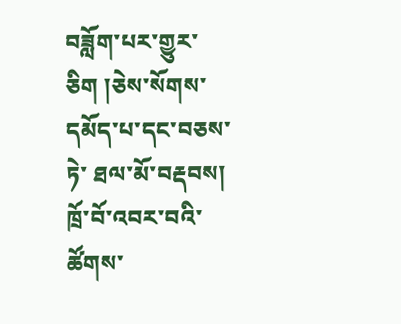བཟློག་པར་གྱུར་ཅིག །ཅེས་སོགས་དམོད་པ་དང་བཅས་ཏེ་ ཐལ་མོ་བརྡབས། ཁྲོ་བོ་འབར་བའི་ཚོགས་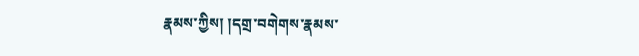རྣམས་ཀྱིས། །དགྲ་བགེགས་རྣམས་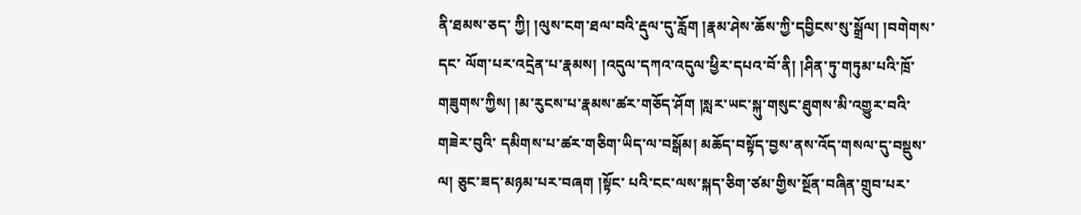ནི་ཐམས་ཅད་ ཀྱི། །ལུས་ངག་ཐལ་བའི་རྡུལ་དུ་རློག །རྣམ་ཤེས་ཆོས་ཀྱི་དབྱིངས་སུ་སྒྲོལ། །བགེགས་དང་ ལོག་པར་འདྲེན་པ་རྣམས། །འདུལ་དཀའ་འདུལ་ཕྱིར་དཔའ་བོ་ནི། །ཤིན་ཏུ་གཏུམ་པའི་ཁྲོ་ གཟུགས་ཀྱིས། །མ་རུངས་པ་རྣམས་ཚར་གཅོད་ཤོག །སླར་ཡང་སྐུ་གསུང་ཐུགས་མི་འགྱུར་བའི་གཟེར་བུའི་ དམིགས་པ་ཚར་གཅིག་ཡིད་ལ་བསྒོམ། མཆོད་བསྟོད་བྱས་ནས་འོད་གསལ་དུ་བསྡུས་ལ། ཅུང་ཟད་མཉམ་པར་བཞག །སྟོང་ པའི་ངང་ལས་སྐད་ཅིག་ཙམ་གྱིས་སྔོན་བཞིན་གྲུབ་པར་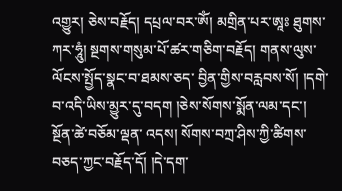འགྱུར། ཅེས་བརྗོད། དཔྲལ་བར་ༀ། མགྲིན་པར་ཨཱཿ ཐུགས་ཀར་ཧཱུཾ། སྔགས་གསུམ་པོ་ཚར་གཅིག་བརྗོད། གནས་ལུས་ལོངས་སྤྱོད་སྣང་བ་ཐམས་ཅད་ བྱིན་གྱིས་བརླབས་སོ། །དགེ་བ་འདི་ཡིས་མྱུར་དུ་བདག །ཅེས་སོགས་སྨོན་ལམ་དང་། སྔོན་ཚེ་བཅོམ་ལྡན་ འདས། སོགས་བཀྲ་ཤིས་ཀྱི་ཚིགས་བཅད་ཀྱང་བརྗོད་དོ། །དེ་དག་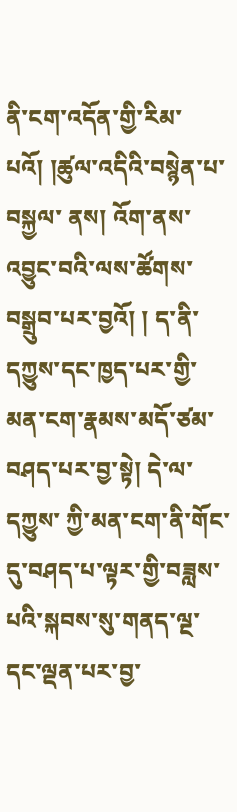ནི་ངག་འདོན་གྱི་རིམ་པའོ། །ཚུལ་འདིའི་བསྙེན་པ་བསྐྱལ་ ནས། འོག་ནས་འབྱུང་བའི་ལས་ཚོགས་བསྒྲུབ་པར་བྱའོ། ། ད་ནི་དཀྱུས་དང་ཁྱད་པར་གྱི་མན་ངག་རྣམས་མདོ་ཙམ་བཤད་པར་བྱ་སྟེ། དེ་ལ་དཀྱུས་ ཀྱི་མན་ངག་ནི་གོང་དུ་བཤད་པ་ལྟར་གྱི་བཟླས་པའི་སྐབས་སུ་གནད་ལྔ་དང་ལྡན་པར་བྱ་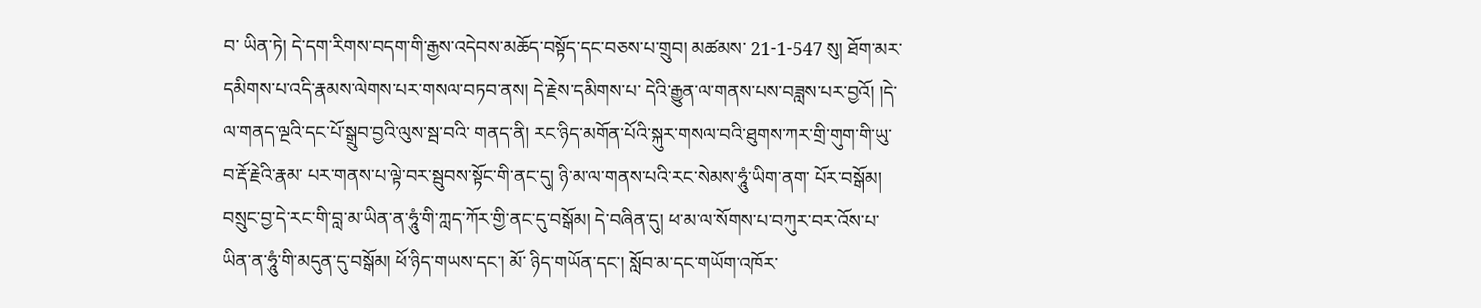བ་ ཡིན་ཏེ། དེ་དག་རིགས་བདག་གི་རྒྱས་འདེབས་མཆོད་བསྟོད་དང་བཅས་པ་གྲུབ། མཚམས་ 21-1-547 སུ། ཐོག་མར་དམིགས་པ་འདི་རྣམས་ལེགས་པར་གསལ་བཏབ་ནས། དེ་རྗེས་དམིགས་པ་ དེའི་རྒྱུན་ལ་གནས་པས་བཟླས་པར་བྱའོ། །དེ་ལ་གནད་ལྔའི་དང་པོ་སྒྲུབ་བྱའི་ལུས་སྦ་བའི་ གནད་ནི། རང་ཉིད་མགོན་པོའི་སྐུར་གསལ་བའི་ཐུགས་ཀར་གྲི་གུག་གི་ཡུ་བ་རྡོ་རྗེའི་རྣམ་ པར་གནས་པ་ལྟེ་བར་སྦུབས་སྟོང་གི་ནང་དུ། ཉི་མ་ལ་གནས་པའི་རང་སེམས་ཧཱུཾ་ཡིག་ནག་ པོར་བསྒོམ། བསྲུང་བྱ་དེ་རང་གི་བླ་མ་ཡིན་ན་ཧཱུཾ་གི་ཀླད་ཀོར་གྱི་ནང་དུ་བསྒོམ། དེ་བཞིན་དུ། ཕ་མ་ལ་སོགས་པ་བཀུར་བར་འོས་པ་ཡིན་ན་ཧཱུཾ་གི་མདུན་དུ་བསྒོམ། ཕོ་ཉིད་གཡས་དང་། མོ་ ཉིད་གཡོན་དང་། སློབ་མ་དང་གཡོག་འཁོར་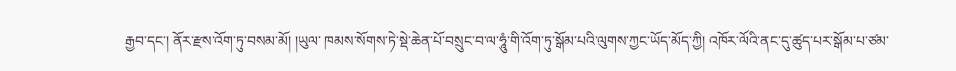རྒྱབ་དང་། ནོར་རྫས་འོག་ཏུ་བསམ་མོ། །ཡུལ་ ཁམས་སོགས་ཏེ་སྡེ་ཆེན་པོ་བསྲུང་བ་ལ་ཧཱུཾ་གི་འོག་ཏུ་སྒོམ་པའི་ལུགས་ཀྱང་ཡོད་མོད་ཀྱི། འཁོར་ལོའི་ནང་དུ་ཚུད་པར་སྒོམ་པ་ཙམ་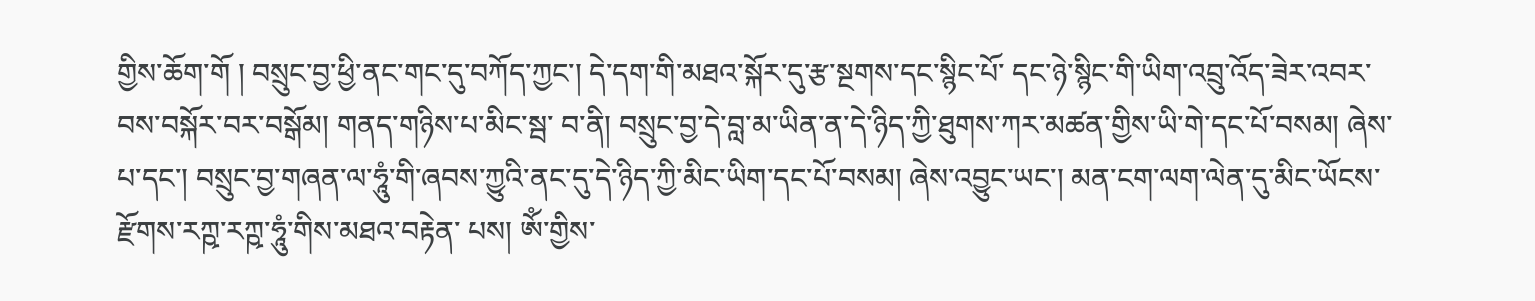གྱིས་ཆོག་གོ ། བསྲུང་བྱ་ཕྱི་ནང་གང་དུ་བཀོད་ཀྱང་། དེ་དག་གི་མཐའ་སྐོར་དུ་རྩ་སྔགས་དང་སྙིང་པོ་ དང་ཉེ་སྙིང་གི་ཡིག་འབྲུ་འོད་ཟེར་འབར་བས་བསྐོར་བར་བསྒོམ། གནད་གཉིས་པ་མིང་སྦ་ བ་ནི། བསྲུང་བྱ་དེ་བླ་མ་ཡིན་ན་དེ་ཉིད་ཀྱི་ཐུགས་ཀར་མཚན་གྱིས་ཡི་གེ་དང་པོ་བསམ། ཞེས་ པ་དང་། བསྲུང་བྱ་གཞན་ལ་ཧཱུཾ་གི་ཞབས་ཀྱུའི་ནང་དུ་དེ་ཉིད་ཀྱི་མིང་ཡིག་དང་པོ་བསམ། ཞེས་འབྱུང་ཡང་། མན་ངག་ལག་ལེན་དུ་མིང་ཡོངས་རྫོགས་རཀྵ་རཀྵ་ཧཱུཾ་གིས་མཐའ་བརྟེན་ པས། ༀ་གྱིས་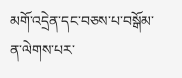མགོ་འདྲེན་དང་བཅས་པ་བསྒོམ་ན་ལེགས་པར་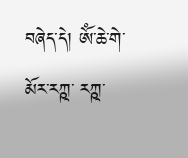བཞེད་དེ། ༀ་ཆེ་གེ་མོར་རཀྵ་ རཀྵ་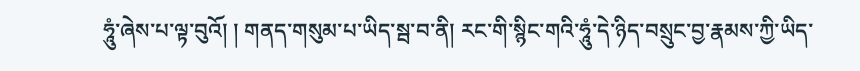ཧཱུཾ་ཞེས་པ་ལྟ་བུའོ། ། གནད་གསུམ་པ་ཡིད་སྦ་བ་ནི། རང་གི་སྙིང་གའི་ཧཱུཾ་དེ་ཉིད་བསྲུང་བྱ་རྣམས་ཀྱི་ཡིད་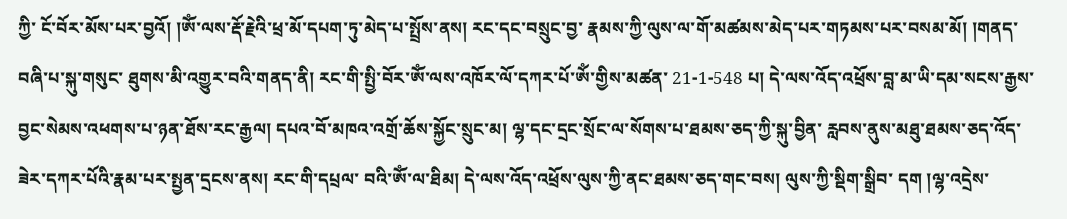ཀྱི་ ངོ་བོར་མོས་པར་བྱའོ། །ༀ་ལས་རྡོ་རྗེའི་ཕྲ་མོ་དཔག་ཏུ་མེད་པ་སྤྲོས་ནས། རང་དང་བསྲུང་བྱ་ རྣམས་ཀྱི་ལུས་ལ་གོ་མཚམས་མེད་པར་གཏམས་པར་བསམ་མོ། །གནད་བཞི་པ་སྐུ་གསུང་ ཐུགས་མི་འགྱུར་བའི་གནད་ནི། རང་གི་སྤྱི་བོར་ༀ་ལས་འཁོར་ལོ་དཀར་པོ་ༀ་གྱིས་མཚན་ 21-1-548 པ། དེ་ལས་འོད་འཕྲོས་བླ་མ་ཡི་དམ་སངས་རྒྱས་བྱང་སེམས་འཕགས་པ་ཉན་ཐོས་རང་རྒྱལ། དཔའ་བོ་མཁའ་འགྲོ་ཆོས་སྐྱོང་སྲུང་མ། ལྷ་དང་དྲང་སྲོང་ལ་སོགས་པ་ཐམས་ཅད་ཀྱི་སྐུ་བྱིན་ རླབས་ནུས་མཐུ་ཐམས་ཅད་འོད་ཟེར་དཀར་པོའི་རྣམ་པར་སྤྱན་དྲངས་ནས། རང་གི་དཔྲལ་ བའི་ༀ་ལ་ཐིམ། དེ་ལས་འོད་འཕྲོས་ལུས་ཀྱི་ནང་ཐམས་ཅད་གང་བས། ལུས་ཀྱི་སྡིག་སྒྲིབ་ དག །ལྷ་འདྲེས་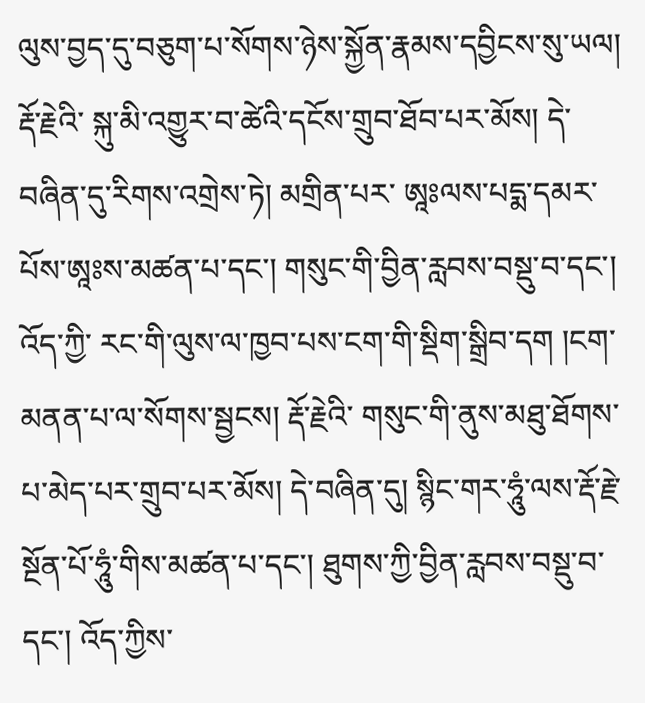ལུས་བྱད་དུ་བཅུག་པ་སོགས་ཉེས་སྐྱོན་རྣམས་དབྱིངས་སུ་ཡལ། རྡོ་རྗེའི་ སྐུ་མི་འགྱུར་བ་ཚེའི་དངོས་གྲུབ་ཐོབ་པར་མོས། དེ་བཞིན་དུ་རིགས་འགྲེས་ཏེ། མགྲིན་པར་ ཨཱཿལས་པདྨ་དམར་པོས་ཨཱཿས་མཚན་པ་དང་། གསུང་གི་བྱིན་རླབས་བསྡུ་བ་དང་། འོད་ཀྱི་ རང་གི་ལུས་ལ་ཁྱབ་པས་ངག་གི་སྡིག་སྒྲིབ་དག །ངག་མནན་པ་ལ་སོགས་སྦྱངས། རྡོ་རྗེའི་ གསུང་གི་ནུས་མཐུ་ཐོགས་པ་མེད་པར་གྲུབ་པར་མོས། དེ་བཞིན་དུ། སྙིང་གར་ཧཱུཾ་ལས་རྡོ་རྗེ་ སྔོན་པོ་ཧཱུཾ་གིས་མཚན་པ་དང་། ཐུགས་ཀྱི་བྱིན་རླབས་བསྡུ་བ་དང་། འོད་ཀྱིས་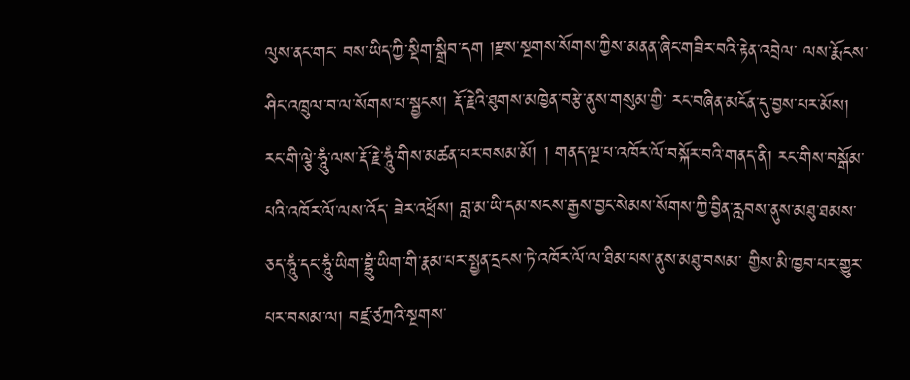ལུས་ནང་གང་ བས་ཡིད་ཀྱི་སྡིག་སྒྲིབ་དག །རྫས་སྔགས་སོགས་ཀྱིས་མནན་ཞིང་གཟིར་བའི་རྟེན་འབྲེལ་ ལས་རྨོངས་ཤིང་འཁྲུལ་བ་ལ་སོགས་པ་སྦྱངས། རྡོ་རྗེའི་ཐུགས་མཁྱེན་བརྩེ་ནུས་གསུམ་གྱི་ རང་བཞིན་མངོན་དུ་བྱས་པར་མོས། རང་གི་ལྕེ་ཧཱུཾ་ལས་རྡོ་རྗེ་ཧཱུཾ་གིས་མཚན་པར་བསམ་མོ། ། གནད་ལྔ་པ་འཁོར་ལོ་བསྐོར་བའི་གནད་ནི། རང་གིས་བསྒོམ་པའི་འཁོར་ལོ་ལས་འོད་ ཟེར་འཕྲོས། བླ་མ་ཡི་དམ་སངས་རྒྱས་བྱང་སེམས་སོགས་ཀྱི་བྱིན་རླབས་ནུས་མཐུ་ཐམས་ ཅད་ཧཱུཾ་དང་ཧཱུཾ་ཡིག་བྷྲུཾ་ཡིག་གི་རྣམ་པར་སྤྱན་དྲངས་ཏེ་འཁོར་ལོ་ལ་ཐིམ་པས་ནུས་མཐུ་བསམ་ གྱིས་མི་ཁྱབ་པར་གྱུར་པར་བསམ་ལ། བཛྲ་ཙཀྲའི་སྔགས་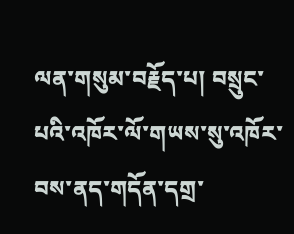ལན་གསུམ་བརྗོད་པ། བསྲུང་ པའི་འཁོར་ལོ་གཡས་སུ་འཁོར་བས་ནད་གདོན་དགྲ་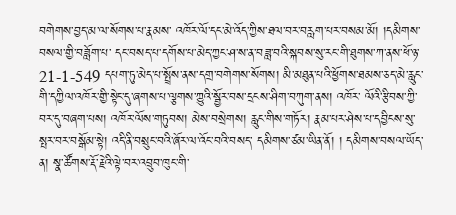བགེགས་བྱད་མ་ལ་སོགས་པ་རྣམས་ འཁོར་ལོ་དང་མེ་འོད་ཀྱིས་ཐལ་བར་བརླག་པར་བསམ་མོ། །དམིགས་བསལ་གྱི་བཟློག་པ་ དང་བསད་པ་དགོས་པ་མེད་ཀྱང་ཤ་ས་ན་བཟླ་བའི་སྐབས་སུ་རང་གི་ཐུགས་ཀ་ནས་ཕོ་ཉ་ 21-1-549 དཔག་ཏུ་མེད་པ་སྤྲོས་ནས་དགྲ་བགེགས་སོགས། མི་མཐུན་པའི་ཕྱོགས་ཐམས་ཅད་མེ་རླུང་ གི་དཀྱིལ་འཁོར་གྱི་སྟེང་དུ་ཞགས་པ་ལྕགས་ཀྱུའི་སྦྱོར་བས་དྲངས་ཤིག་བཀུག་ནས། འཁོར་ ལོའི་རྩིབས་ཀྱི་བར་དུ་བཞག་པས། འཁོར་ལོས་གཏུབས། མེས་བསྲེགས། རླུང་གིས་གཏོར། རྣམ་པར་ཤེས་པ་དབྱིངས་སུ་སྤར་བར་བསྒོམ་སྟེ། འདི་ནི་བསྲུང་བའི་ཞོར་ལ་འོང་བའི་བསད་ དམིགས་ཙམ་ཡིན་ནོ། ། དམིགས་བསལ་ཡོད་ན། སྣ་ཚོགས་རྡོ་རྗེའི་ལྟེ་བར་འབྲུབ་ཁུང་གི་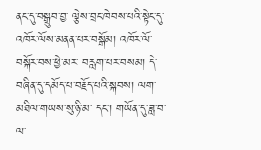ནང་དུ་བསྒྲུབ་བྱ་ ལྕེས་བྲང་ཁེབས་པའི་སྟེང་དུ་འཁོར་ལོས་མནན་པར་བསྒོམ། འཁོར་ལོ་བསྐོར་བས་ཕྱེ་མར་ བརླག་པར་བསམ། དེ་བཞིན་དུ་དམོད་པ་བརྗོད་པའི་སྐབས། ལག་མཐིལ་གཡས་སུ་ཉི་མ་ དང་། གཡོན་དུ་ཟླ་བ་ལ་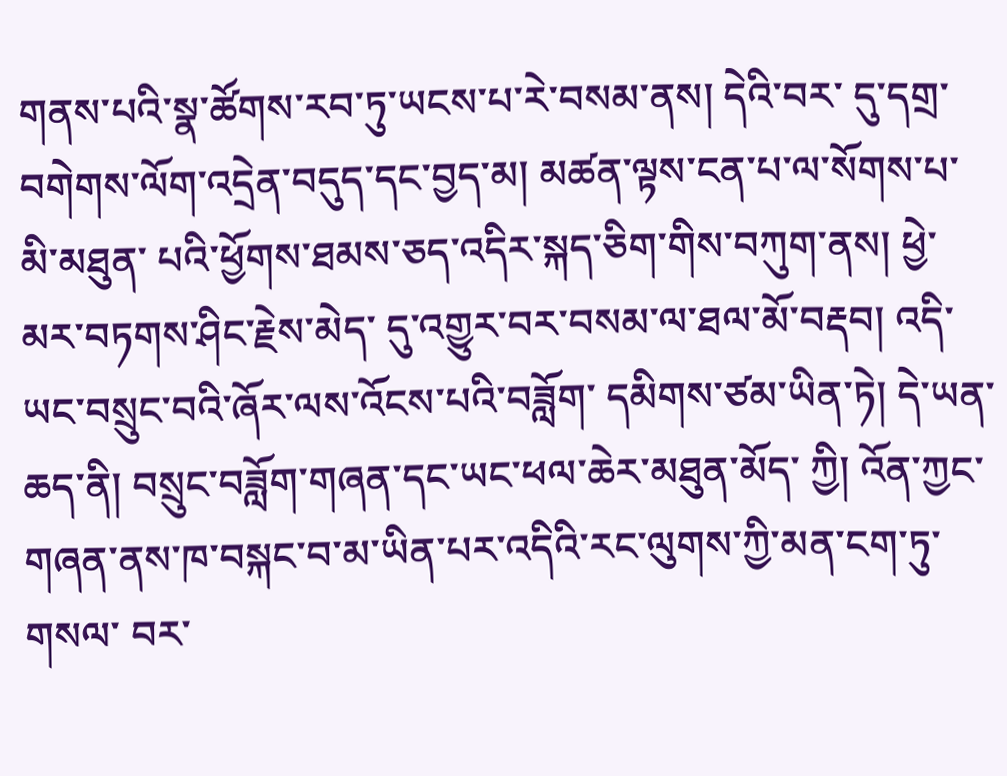གནས་པའི་སྣ་ཚོགས་རབ་ཏུ་ཡངས་པ་རེ་བསམ་ནས། དེའི་བར་ དུ་དགྲ་བགེགས་ལོག་འདྲེན་བདུད་དང་བྱད་མ། མཚན་ལྟས་ངན་པ་ལ་སོགས་པ་མི་མཐུན་ པའི་ཕྱོགས་ཐམས་ཅད་འདིར་སྐད་ཅིག་གིས་བཀུག་ནས། ཕྱེ་མར་བཏགས་ཤིང་རྗེས་མེད་ དུ་འགྱུར་བར་བསམ་ལ་ཐལ་མོ་བརྡབ། འདི་ཡང་བསྲུང་བའི་ཞོར་ལས་འོངས་པའི་བཟློག་ དམིགས་ཙམ་ཡིན་ཏེ། དེ་ཡན་ཆད་ནི། བསྲུང་བཟློག་གཞན་དང་ཡང་ཕལ་ཆེར་མཐུན་མོད་ ཀྱི། འོན་ཀྱང་གཞན་ནས་ཁ་བསྐང་བ་མ་ཡིན་པར་འདིའི་རང་ལུགས་ཀྱི་མན་ངག་ཏུ་གསལ་ བར་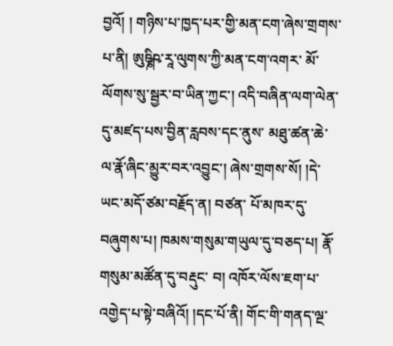བྱའོ། ། གཉིས་པ་ཁྱད་པར་གྱི་མན་ངག་ཞེས་གྲགས་པ་ནི། ཨུཥྞིཥ་རཱ་ལུགས་ཀྱི་མན་ངག་འགར་ མོ་ལོགས་སུ་སྦྱར་བ་ཡིན་ཀྱང་། འདི་བཞིན་ལག་ལེན་དུ་མཛད་པས་བྱིན་རླབས་དང་ནུས་ མཐུ་ཚན་ཆེ་ལ་རྣོ་ཞིང་མྱུར་བར་འབྱུང་། ཞེས་གྲགས་སོ། །དེ་ཡང་མདོ་ཙམ་བརྗོད་ན། བཙན་ པོ་མཁར་དུ་བཞུགས་པ། ཁམས་གསུམ་གཡུལ་དུ་བཅད་པ། རྣོ་གསུམ་མཚོན་དུ་བརྡུང་ བ། འཁོར་ལོས་ཇག་པ་འགྱེད་པ་སྟེ་བཞིའོ། །དང་པོ་ནི། གོང་གི་གནད་ལྔ་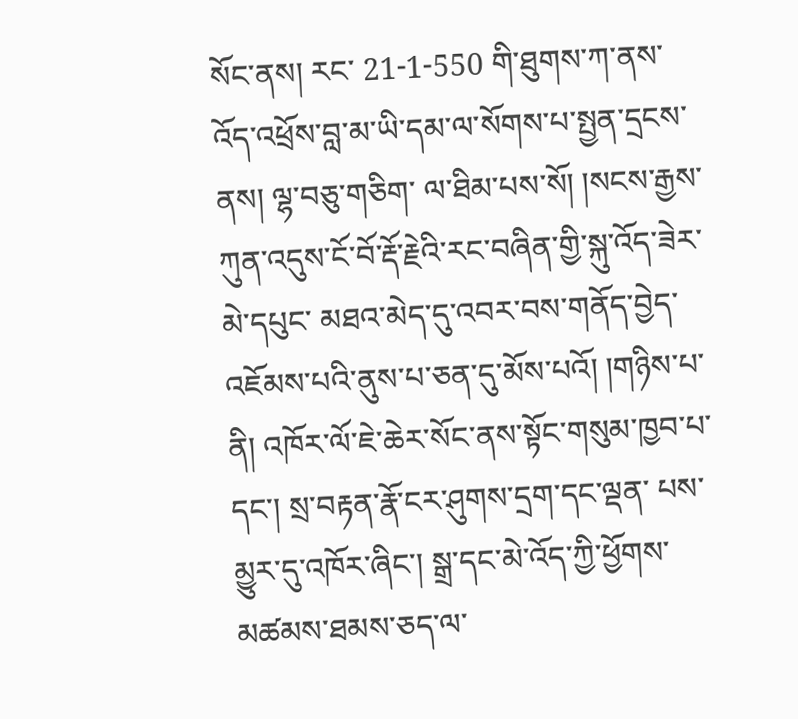སོང་ནས། རང་ 21-1-550 གི་ཐུགས་ཀ་ནས་འོད་འཕྲོས་བླ་མ་ཡི་དམ་ལ་སོགས་པ་སྤྱན་དྲངས་ནས། ལྷ་བཅུ་གཅིག་ ལ་ཐིམ་པས་སོ། །སངས་རྒྱས་ཀུན་འདུས་ངོ་བོ་རྡོ་རྗེའི་རང་བཞིན་གྱི་སྐུ་འོད་ཟེར་མེ་དཔུང་ མཐའ་མེད་དུ་འབར་བས་གནོད་བྱེད་འཇོམས་པའི་ནུས་པ་ཅན་དུ་མོས་པའོ། །གཉིས་པ་ནི། འཁོར་ལོ་ཇེ་ཆེར་སོང་ནས་སྟོང་གསུམ་ཁྱབ་པ་དང་། སྲ་བརྟན་རྣོ་ངར་ཤུགས་དྲག་དང་ལྡན་ པས་མྱུར་དུ་འཁོར་ཞིང་། སྒྲ་དང་མེ་འོད་ཀྱི་ཕྱོགས་མཚམས་ཐམས་ཅད་ལ་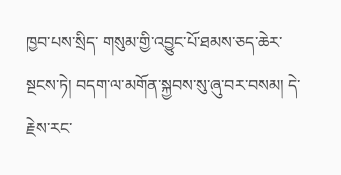ཁྱབ་པས་སྲིད་ གསུམ་གྱི་འབྱུང་པོ་ཐམས་ཅད་ཆེར་སྔངས་ཏེ། བདག་ལ་མགོན་སྐྱབས་སུ་ཞུ་བར་བསམ། དེ་རྗེས་རང་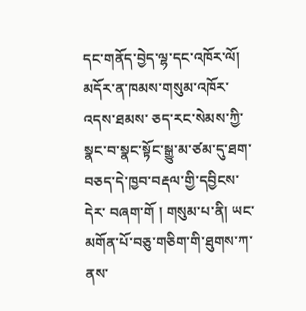དང་གནོད་བྱེད་ལྷ་དང་འཁོར་ལོ། མདོར་ན་ཁམས་གསུམ་འཁོར་འདས་ཐམས་ ཅད་རང་སེམས་ཀྱི་སྣང་བ་སྣང་སྟོང་སྒྱུ་མ་ཙམ་དུ་ཐག་བཅད་དེ་ཁྱབ་བརྡལ་གྱི་དབྱིངས་དེར་ བཞག་གོ ། གསུམ་པ་ནི། ཡང་མགོན་པོ་བཅུ་གཅིག་གི་ཐུགས་ཀ་ནས་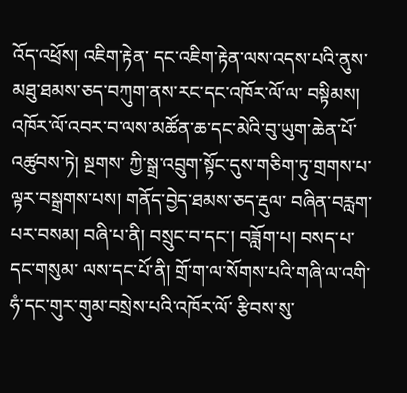འོད་འཕྲོས། འཇིག་རྟེན་ དང་འཇིག་རྟེན་ལས་འདས་པའི་ནུས་མཐུ་ཐམས་ཅད་བཀུག་ནས་རང་དང་འཁོར་ལོ་ལ་ བསྟིམས། འཁོར་ལོ་འབར་བ་ལས་མཚོན་ཆ་དང་མེའི་བུ་ཡུག་ཆེན་པོ་འཚུབས་ཏེ། སྔགས་ ཀྱི་སྒྲ་འབྲུག་སྟོང་དུས་གཅིག་ཏུ་གྲགས་པ་ལྟར་བསྒྲགས་པས། གནོད་བྱེད་ཐམས་ཅད་རྡུལ་ བཞིན་བརླག་པར་བསམ། བཞི་པ་ནི། བསྲུང་བ་དང་། བཟློག་པ། བསད་པ་དང་གསུམ་ ལས་དང་པོ་ནི། གྲོ་ག་ལ་སོགས་པའི་གཞི་ལ་འགི་ཧཾ་དང་གུར་གུམ་བསྲེས་པའི་འཁོར་ལོ་ རྩིབས་སུ་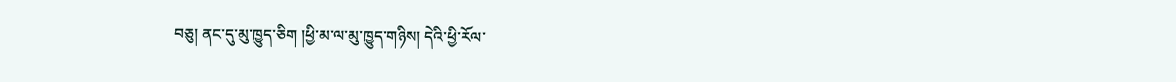བཅུ། ནང་དུ་མུ་ཁྱུད་ཅིག །ཕྱི་མ་ལ་མུ་ཁྱུད་གཉིས། དེའི་ཕྱི་རོལ་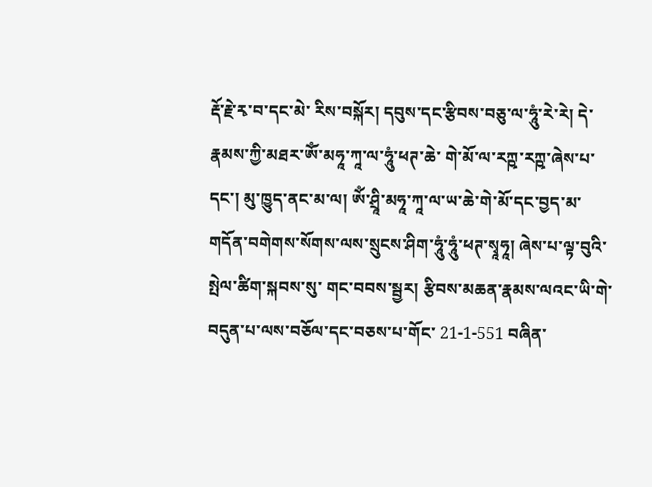རྡོ་རྗེ་རྭ་བ་དང་མེ་ རིས་བསྐོར། དབུས་དང་རྩིབས་བཅུ་ལ་ཧཱུཾ་རེ་རེ། དེ་རྣམས་ཀྱི་མཐར་ༀ་མཧཱ་ཀཱ་ལ་ཧཱུཾ་ཕཊ་ཆེ་ གེ་མོ་ལ་རཀྵ་རཀྵ་ཞེས་པ་དང་། མུ་ཁྱུད་ནང་མ་ལ། ༀ་ཤྲཱི་མཧཱ་ཀཱ་ལ་ཡ་ཆེ་གེ་མོ་དང་བྱད་མ་ གདོན་བགེགས་སོགས་ལས་སྲུངས་ཤིག་ཧཱུཾ་ཧཱུཾ་ཕཊ་སྭཱཧཱ། ཞེས་པ་ལྟ་བུའི་སྤེལ་ཚིག་སྐབས་སུ་ གང་བབས་སྦྱར། རྩིབས་མཆན་རྣམས་ལའང་ཡི་གེ་བདུན་པ་ལས་བཅོལ་དང་བཅས་པ་གོང་ 21-1-551 བཞིན་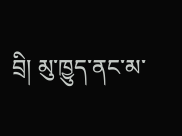བྲི། མུ་ཁྱུད་ནང་མ་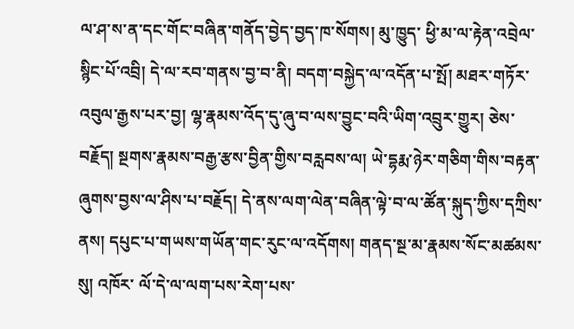ལ་ཤ་ས་ན་དང་གོང་བཞིན་གནོད་བྱེད་བྱད་ཁ་སོགས། མུ་ཁྱུད་ ཕྱི་མ་ལ་རྟེན་འབྲེལ་སྙིང་པོ་འབྲི། དེ་ལ་རབ་གནས་བྱ་བ་ནི། བདག་བསྐྱེད་ལ་འདོན་པ་སྤོ། མཐར་གཏོར་འབུལ་རྒྱས་པར་བྱ། ལྷ་རྣམས་འོད་དུ་ཞུ་བ་ལས་བྱུང་བའི་ཡིག་འབྲུར་གྱུར། ཅེས་བརྗོད། སྔགས་རྣམས་བརྒྱ་རྩས་བྱིན་གྱིས་བརླབས་ལ། ཡེ་དྷརྨ་ཉེར་གཅིག་གིས་བརྟན་ ཞུགས་བྱས་ལ་ཤིས་པ་བརྗོད། དེ་ནས་ལག་ལེན་བཞིན་ལྟེ་བ་ལ་ཚོན་སྐུད་ཀྱིས་དཀྲིས་ནས། དཔུང་པ་གཡས་གཡོན་གང་རུང་ལ་འདོགས། གནད་སྔ་མ་རྣམས་སོང་མཚམས་སུ། འཁོར་ ལོ་དེ་ལ་ལག་པས་རེག་པས་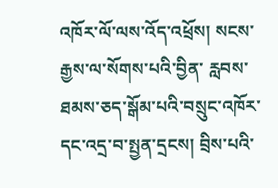འཁོར་ལོ་ལས་འོད་འཕྲོས། སངས་རྒྱས་ལ་སོགས་པའི་བྱིན་ རླབས་ཐམས་ཅད་སྒོམ་པའི་བསྲུང་འཁོར་དང་འདྲ་བ་སྤྱན་དྲངས། བྲིས་པའི་